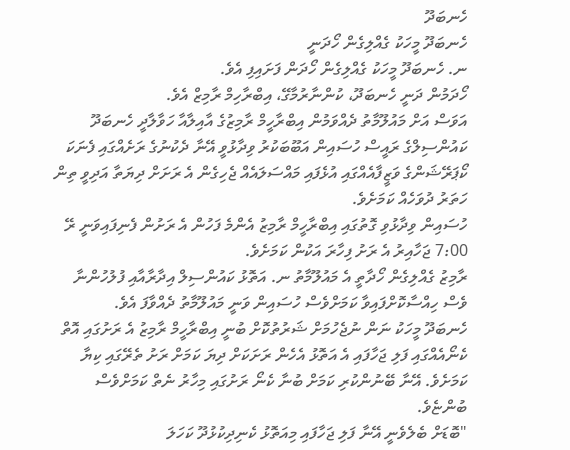ހެނބަދޫ
ހެނބަދޫ މީހަކު ގެއްލިގެން ހޯދަނީ
ނ. ހެނބަދޫ މީހަކު ގެއްލިގެން ހޯދަން ފަށައިފި އެވެ.
ހޯދަމުން ދަނީ ހެނބަދޫ، ކުންނާރުމާގޭ، އިބްރާހިމް ރާމިޒް އެވެ.
އަވަސް އަށް މައުލޫމާތު ދެއްވަމުން އިބްރާހީމް ރާމިޒުގެ އާއިލާއާ ހަވާލާދީ ހެނބަދޫ ކައުންސިލްގެ ރައީސް ހުސައިން އަބޫބަކުރު ވިދާޅުވީ އޭނާ ދެކުނުގެ ރަށެއްގައި ފެނަކަ ކޯޕަރޭޝަންގެ ވަޒީފާއެއްގައި އުޅެފައި މައްސަލައެއް ޖެހިގެން އެ ރަށަށް ދިޔަތާ އަދިވީ ތިން ހަތަރު ދުވަހެއް ކަމަށެވެ.
ހުސައިން ވިދާޅުވި ގޮތުގައި އިބްރާހީމް ރާމިޒު އެންމެ ފަހުން އެ ރަށުން ފެނިފައިވަނީ ރޭ 7:00 ޖަހާއިރު އެ ރަށު ފިހާރަ އަކުން ކަމަށެވެ.
ރާމިޒު ގެއްލިގެން ހޯދާތީ އެ މައުލޫމާތު ނ. އަތޮޅު ކައުންސިލް އިދާރާއާއި ފުލުހުންނާ ވެސް ހިއްސާކޮށްފައިވާ ކަމަށްވެސް ހުސައިން ވަނީ މައުލޫމާތު ދެއްވާފަ އެވެ.
ހެނބަދޫ މީހަކު ނަން ނުޖެހުމަށް ޝަރުތުކޮށް ބުނީ އިބްރާހީމް ރާމިޒު އެ ރަށުގައި އޮތް ކެނޯއެއްގައި ފަލި ޖަހާފައި އެ އަތޮޅު އެހެން ރަށަކަށް ދިޔަ ކަމަށް ރަށު ތެރޭގައި ކިޔާ ކަމަށެވެ. އޭނާ ބޭނުންކުރި ކަމަށް ބުނާ ކެނޯ ރަށުގައި މިހާރު ނެތް ކަމަށްވެސް ބުންޏެވެ.
"ބޮޑަށް ބެލެވެނީ އޭނާ ފަލި ޖަހާފައި މިއަތޮޅު ކެނިދިކުޅުދޫ ކަހަލަ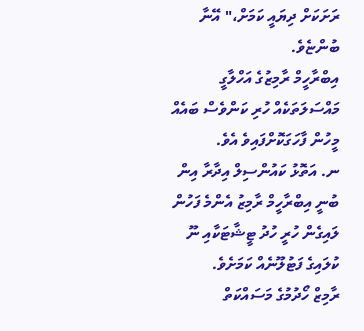ރަށަކަށް ދިޔައީ ކަމަށް،" އޭނާ ބުންޏެވެ.
އިބްރާހީމް ރާމިޒުގެ އަހްލާގީ މައްސަލަތަކެއް ހުރި ކަންވެސް ބައެއް މީހުން ފާހަގަކޮށްފައިވެ އެވެ.
ނ. އަތޮޅު ކައުންސިލް އިދާރާ އިން ބުނީ އިބްރާހީމް ރާމިޒު އެންމެ ފަހުން ލައިގެން ހުރީ ހުދު ޓީޝާޓަކާއި ނޫ ކުލައިގެ ފަޓުލޫނެއް ކަމަށެވެ.
ރާމިޒް ހޯދުމުގެ މަސައްކަތް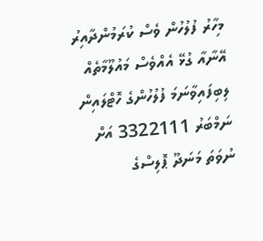މިހާރު ފުލުހުން ވެސް ކުރަމުންދާއިރު އޭނާއާ ގުޅޭ އެއްވެސް މައުލޫމާތެއް ލިބިފައިވާނަމަ ފުލުހުންގެ ހޮޓްލައިން ނަމްބަރު 3322111 އަށް ނުވަތަ މަނަދޫ ޕޮލިސްގެ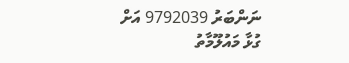ނަންބަރު 9792039 އަށް ގުޅާ މައުލޫމާތު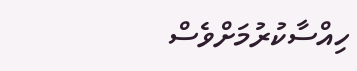ހިއްސާކުރުމަށްވެސް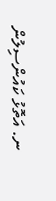ނ. އަތޮޅު ކައުންސިލުން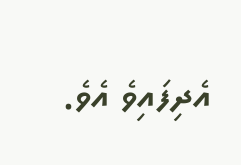އެދިފައިވެ އެވެ.